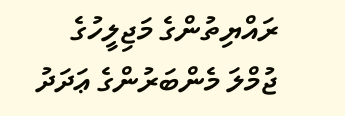ރައްޔިތުންގެ މަޖިލީހުގެ ޖުމްލަ މެންބަރުންގެ ޢަދަދު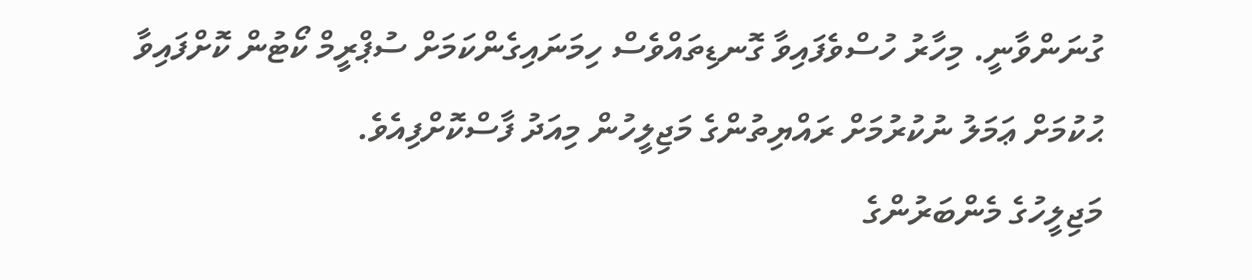ގުނަންވާނީ. މިހާރު ހުސްވެފައިވާ ގޮނޑިތައްވެސް ހިމަނައިގެންކަމަށް ސުޕްރީމް ކޯޓުން ކޮށްފައިވާ ޙުކުމަށް ޢަމަލު ނުކުރުމަށް ރައްޔިތުންގެ މަޖިލީހުން މިއަދު ފާސްކޮށްފިއެވެ.
މަޖިލީހުގެ މެންބަރުންގެ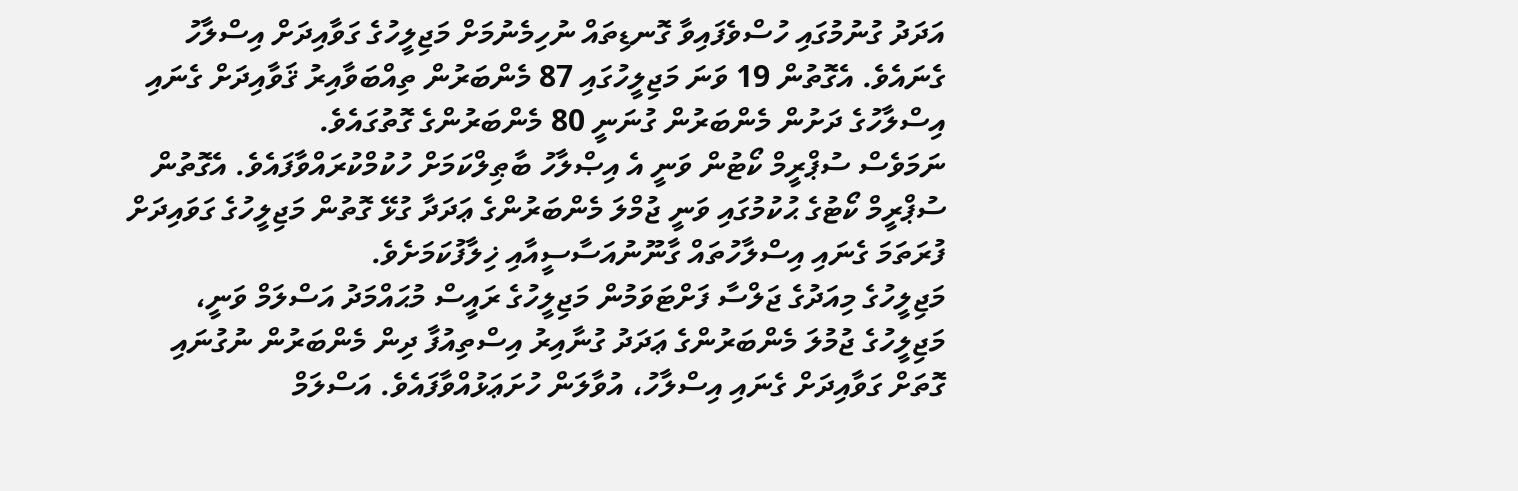އަދަދު ގުނުމުގައި ހުސްވެފައިވާ ގޮނޑިތައް ނުހިމެނުމަށް މަޖިލީހުގެ ގަވާއިދަށް އިސްލާހު ގެނައެވެ. އެގޮތުން 19 ވަނަ މަޖިލީހުގައި 87 މެންބަރުން ތިއްބަވާއިރު ޤަވާއިދަށް ގެނައި އިސްލާހުގެ ދަށުން މެންބަރުން ގުނަނީ 80 މެންބަރުންގެ ގޮތުގައެވެ.
ނަމަވެސް ސުޕްރީމް ކޯޓުން ވަނީ އެ އިޞްލާހު ބާޠިލްކަމަށް ހުކުމްކުރައްވާފައެވެ. އެގޮތުން ސުޕްރީމް ކޯޓުގެ ޙުކުމުގައި ވަނީ ޖުމްލަ މެންބަރުންގެ ޢަދަދާ ގުޅޭ ގޮތުން މަޖިލީހުގެ ގަވައިދަށް ފުރަތަމަ ގެނައި އިސްލާހުތައް ގާނޫނުއަސާސީއާއި ޚިލާފުކަމަށެވެ.
މަޖިލީހުގެ މިއަދުގެ ޖަލްސާ ފަށްޓަވަމުން މަޖިލީހުގެ ރައީސް މުޙައްމަދު އަސްލަމް ވަނީ، މަޖިލީހުގެ ޖުމުލަ މެންބަރުންގެ ޢަދަދު ގުނާއިރު އިސްތިއުފާ ދިން މެންބަރުން ނުގުނައި ގޮތަށް ގަވާއިދަށް ގެނައި އިސްލާހު، އުވާލަން ހުށަޢަޅުއްވާފައެވެ. އަސްލަމް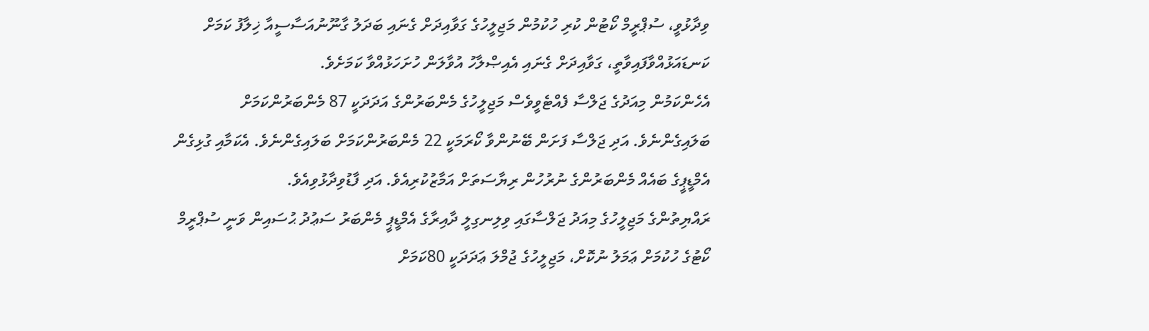ވިދާޅުވީ، ސުޕްރީމް ކޯޓުން ކުރި ހުކުމުން މަޖިލީހުގެ ގަވާއިދަށް ގެނައި ބަދަލު ގާނޫނުއަސާސީއާ ޚިލާފު ކަމަށް ކަނޑައަޅުއްވާފައިވާތީ، ގަވާއިދަށް ގެނައި އެއިޞްލާހު އުވާލަން ހުށަހަޅުއްވާ ކަމަށެވެ.
އެހެންކަމުން މިއަދުގެ ޖަލްސާ ފެއްޓެވީވެސް މަޖިލީހުގެ މެންބަރުންގެ އަދަދަކީ 87 މެންބަރުންކަމަށް ބަލައިގެންނެވެ. އަދި ޖަލްސާ ފަށަން ބޭނުންވާ ކޯރަމަކީ 22 މެންބަރުންކަމަށް ބަލައިގެންނެވެ. އެކަމާއި ގުޅިގެން އެމްޑީޕީގެ ބައެއް މެންބަރުންގެ ނުރުހުން ރިޔާސަތަށް އަމާޒުކުރިއެވެ. އަދި ފާޑުވިދާޅުވިއެވެ.
ރައްޔިތުންގެ މަޖިލީހުގެ މިއަދު ޖަލްސާގައި ވިލިނގިލީ ދާއިރާގެ އެމްޑީޕީ މެންބަރު ސަޢުދު ޙުސައިން ވަނީ ސުޕްރީމް ކޯޓުގެ ހުކުމަށް ޢަމަލު ނުކޮށް، މަޖިލީހުގެ ޖުމްލަ ޢަދަދަކީ 80ކަމަށް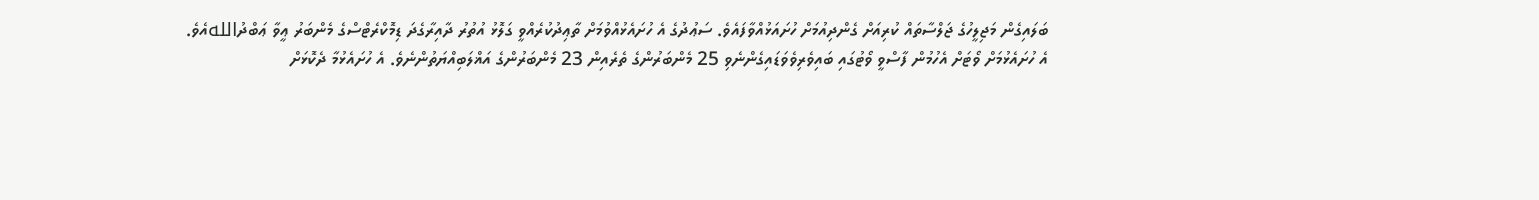ބަލައިގެން މަޖިލީހުގެ ޖަލްސާތައް ކުރިއަށް ގެންދިއުމަށް ހުށައަޅުއްވާފައެވެ. ސަޢުދުގެ އެ ހުށައެޅުއްވުމަށް ތާޢިދުކުރެއްވީ ގަލޮޅު އުތުރު ދާއިރާގެދަ ޑިމޮކްރެޓްސްގެ މެންބަރު ޢީވާ ޢަބްދުاللهއެވެ.
އެ ހުށައެޅުމަށް ވޯޓަށް އެހުމުން ފާސްވީ ވޯޓުގައި ބައިވެރިވެވަޑައިގެންނެވި 25 މެންބަރުންގެ ތެރެއިން 23 މެންބަރުންގެ އަޣްލަބިއްޔަތުންނެވެ. އެ ހުށައެޅުމާ ދެކޮޅަށް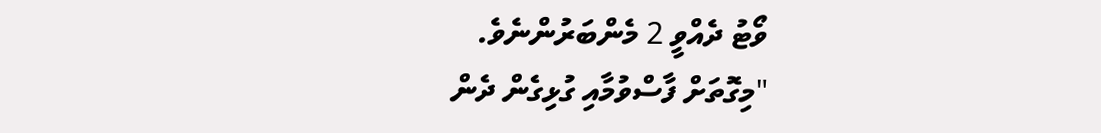ވޯޓު ދެއްވީ 2 މެންބަރުންނެވެ.
"މިގޮތަށް ފާސްވުމާއި ގުޅިގެން ދެން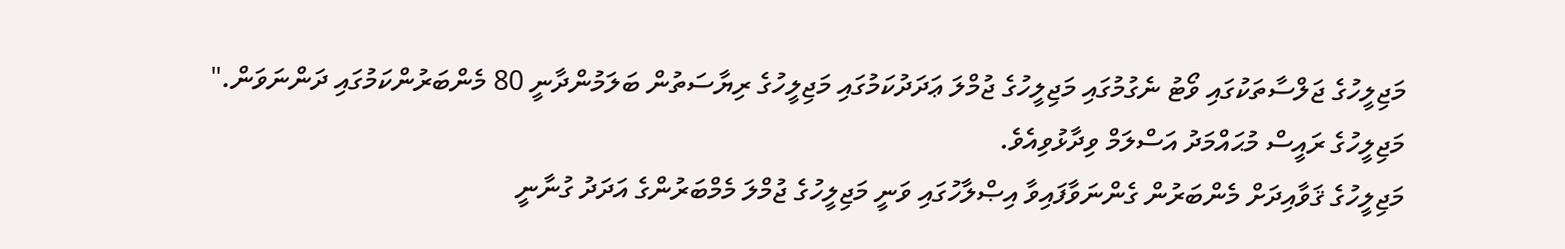މަޖިލީހުގެ ޖަލްސާތަކުގައި ވޯޓު ނެގުމުގައި މަޖިލީހުގެ ޖުމްލަ ޢަދަދުކަމުގައި މަޖިލީހުގެ ރިޔާސަތުން ބަލަމުންދާނީ 80 މެންބަރުންކަމުގައި ދަންނަވަން." މަޖިލީހުގެ ރައީސް މުޙައްމަދު އަސްލަމް ވިދާޅުވިއެވެ.
މަޖިލީހުގެ ޤަވާއިދަށް މެންބަރުން ގެންނަވާފައިވާ އިޞްލާހުގައި ވަނީ މަޖިލީހުގެ ޖުމްލަ މެމްބަރުންގެ އަދަދު ގުނާނީ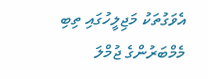އެވަގުތަކު މަޖިލީހުގައި ތިބި މެމްބަރުންގެ ޖުމްލަ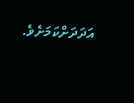އަދަދަށްކަމަށެވެ.